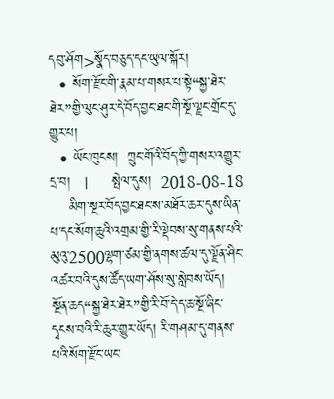དབུ་ཤོག>སྣོད་བཅུད་དང་ཡུལ་སྐོར།
  • སོག་རྫོང་གི་རྣམ་པ་གསར་པ་སྟེ“སྐྱ་ཐེར་ཐེར”གྱི་ལུང་ཤུར་དེ་བོད་བྱང་ཐང་གི་སྔོ་ལྗང་གྲོང་དུ་གྱུར་པ།
  • ཡོང་ཁུངས།  ཀྲུང་གོའི་བོད་ཀྱི་གསར་འགྱུར་དྲ་བ།   |     སྤེལ་དུས།  2018-08-18
    མིག་སྔར་བོད་བྱང་ཐང་ས་མཐོར་ཆར་དུས་ཡིན་པ་དང་སོག་ཆུའི་འགྲམ་གྱི་རི་ལྡེབས་སུ་གནས་པའི་མུའུ་2500ལྷག་ཙམ་གྱི་ནགས་ཚལ་དུ་ལྗོན་ཤིང་འཚར་བའི་དུས་ཚོད་ཡག་ཤོས་སུ་སླེབས་ཡོད། སྔོན་ཆད“སྐྱ་ཐེར་ཐེར”གྱི་རི་བོ་དེ་ད་ཆ་སྔོ་ཞིང་དྭངས་བའི་རི་ཆུར་གྱུར་ཡོད། རི་གཤམ་དུ་གནས་པའི་སོག་རྫོང་ཡང་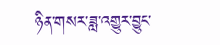ཉིན་གསར་ཟླ་འགྱུར་བྱུང་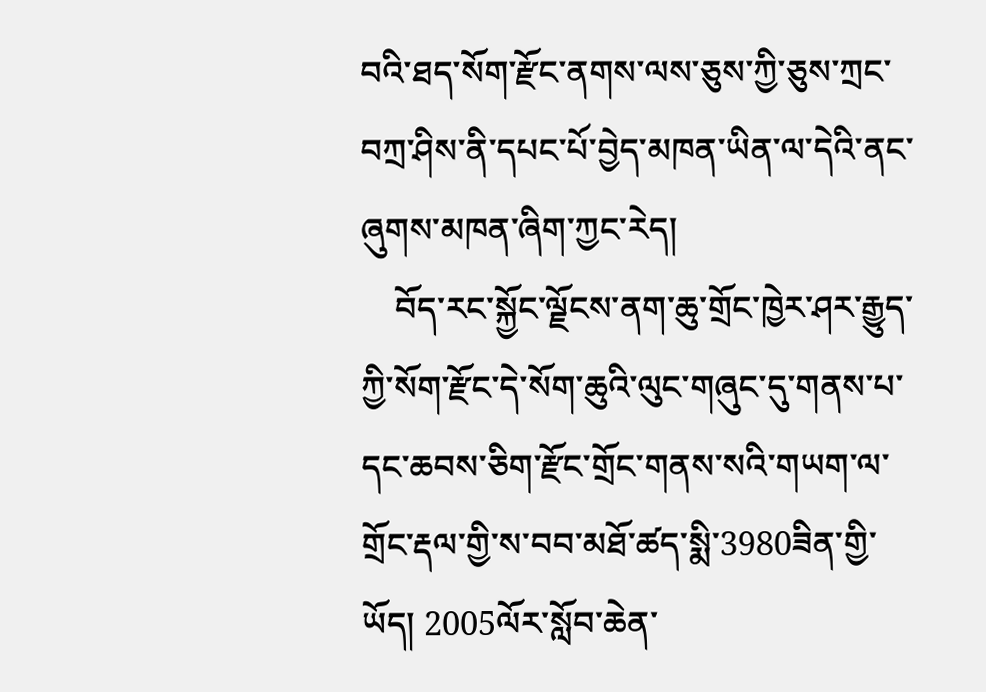བའི་ཐད་སོག་རྫོང་ནགས་ལས་ཅུས་ཀྱི་ཅུས་ཀྲང་བཀྲ་ཤིས་ནི་དཔང་པོ་བྱེད་མཁན་ཡིན་ལ་དེའི་ནང་ཞུགས་མཁན་ཞིག་ཀྱང་རེད།
    བོད་རང་སྐྱོང་ལྗོངས་ནག་ཆུ་གྲོང་ཁྱེར་ཤར་རྒྱུད་ཀྱི་སོག་རྫོང་དེ་སོག་ཆུའི་ལུང་གཞུང་དུ་གནས་པ་དང་ཆབས་ཅིག་རྫོང་གྲོང་གནས་སའི་གཡག་ལ་གྲོང་རྡལ་གྱི་ས་བབ་མཐོ་ཚད་སྨི་3980ཟིན་གྱི་ཡོད། 2005ལོར་སློབ་ཆེན་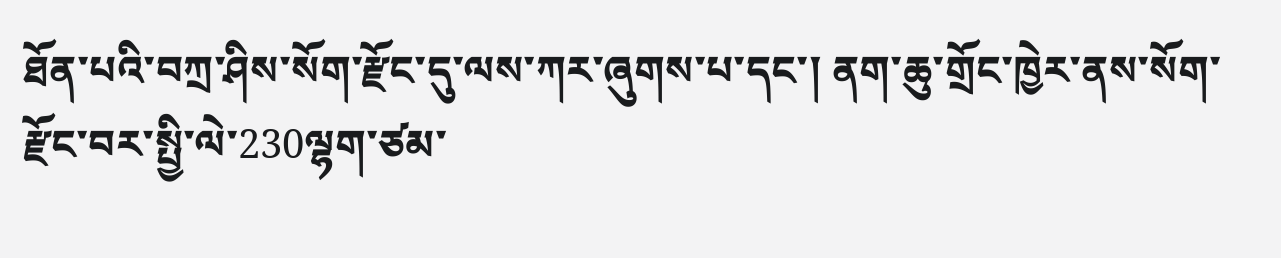ཐོན་པའི་བཀྲ་ཤིས་སོག་རྫོང་དུ་ལས་ཀར་ཞུགས་པ་དང་། ནག་ཆུ་གྲོང་ཁྱེར་ནས་སོག་རྫོང་བར་སྤྱི་ལེ་230ལྷག་ཙམ་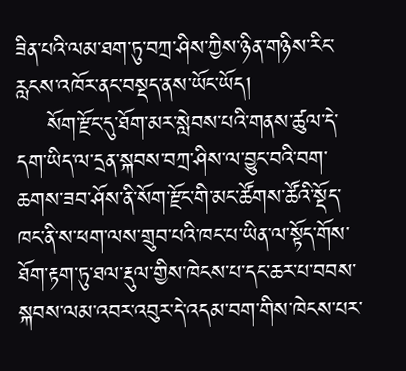ཟིན་པའི་ལམ་ཐག་ཏུ་བཀྲ་ཤིས་ཀྱིས་ཉིན་གཉིས་རིང་རླངས་འཁོར་ནང་བསྡད་ནས་ཡོང་ཡོད།
    སོག་རྫོང་དུ་ཐོག་མར་སླེབས་པའི་གནས་ཚུལ་དེ་དག་ཡིད་ལ་དྲན་སྐབས་བཀྲ་ཤིས་ལ་བྱུང་བའི་བག་ཆགས་ཟབ་ཤོས་ནི་སོག་རྫོང་གི་མང་ཚོགས་ཚོའི་སྡོད་ཁང་ནི་ས་ཕག་ལས་གྲུབ་པའི་ཁང་པ་ཡིན་ལ་སྟོད་གོས་ཐོག་རྟག་ཏུ་ཐལ་རྡུལ་གྱིས་ཁེངས་པ་དང་ཆར་པ་བབས་སྐབས་ལམ་འབར་འབུར་དེ་འདམ་བག་གིས་ཁེངས་པར་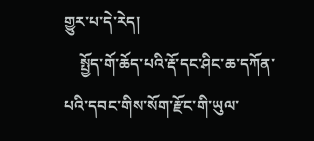གྱུར་པ་དེ་རེད།
    སྤྱོད་གོ་ཆོད་པའི་རྡོ་དང་ཤིང་ཆ་དཀོན་པའི་དབང་གིས་སོག་རྫོང་གི་ཡུལ་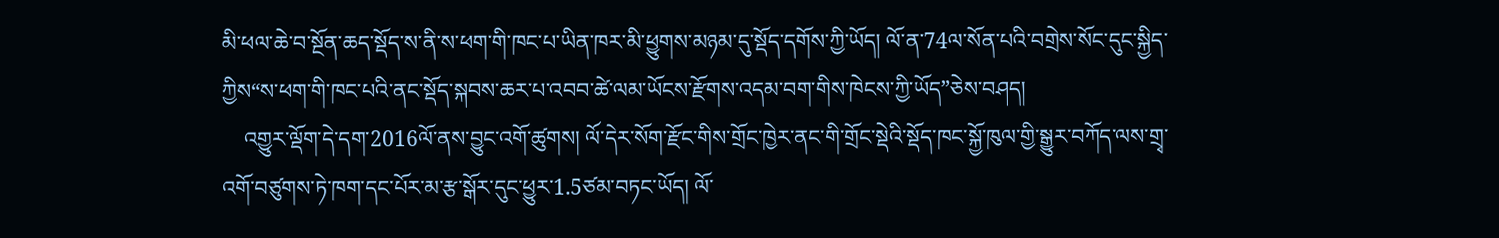མི་ཕལ་ཆེ་བ་སྔོན་ཆད་སྡོད་ས་ནི་ས་ཕག་གི་ཁང་པ་ཡིན་ཁར་མི་ཕྱུགས་མཉམ་དུ་སྡོད་དགོས་ཀྱི་ཡོད། ལོ་ན་74ལ་སོན་པའི་བགྲེས་སོང་དུང་སྐྱིད་ཀྱིས“ས་ཕག་གི་ཁང་པའི་ནང་སྡོད་སྐབས་ཆར་པ་འབབ་ཚེ་ལམ་ཡོངས་རྫོགས་འདམ་བག་གིས་ཁེངས་ཀྱི་ཡོད”ཅེས་བཤད།
    འགྱུར་ལྡོག་དེ་དག་2016ལོ་ནས་བྱུང་འགོ་ཚུགས། ལོ་དེར་སོག་རྫོང་གིས་གྲོང་ཁྱེར་ནང་གི་གྲོང་སྡེའི་སྡོད་ཁང་སྐྱོ་ཁུལ་གྱི་སྒྱུར་བཀོད་ལས་གྲྭ་འགོ་བཙུགས་ཏེ་ཁག་དང་པོར་མ་རྩ་སྒོར་དུང་ཕྱུར་1.5ཙམ་བཏང་ཡོད། ལོ་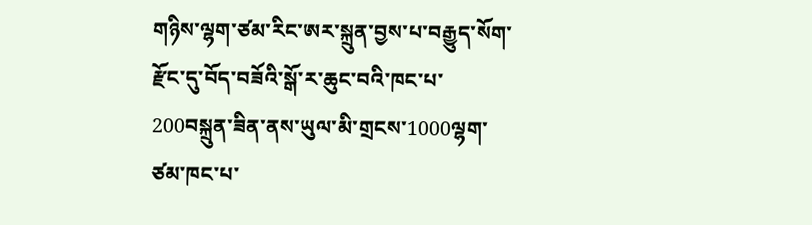གཉིས་ལྷག་ཙམ་རིང་ཨར་སྐྲུན་བྱས་པ་བརྒྱུད་སོག་རྫོང་དུ་བོད་བཟོའི་སྒོ་ར་ཆུང་བའི་ཁང་པ་200བསྐྲུན་ཟིན་ནས་ཡུལ་མི་གྲངས་1000ལྷག་ཙམ་ཁང་པ་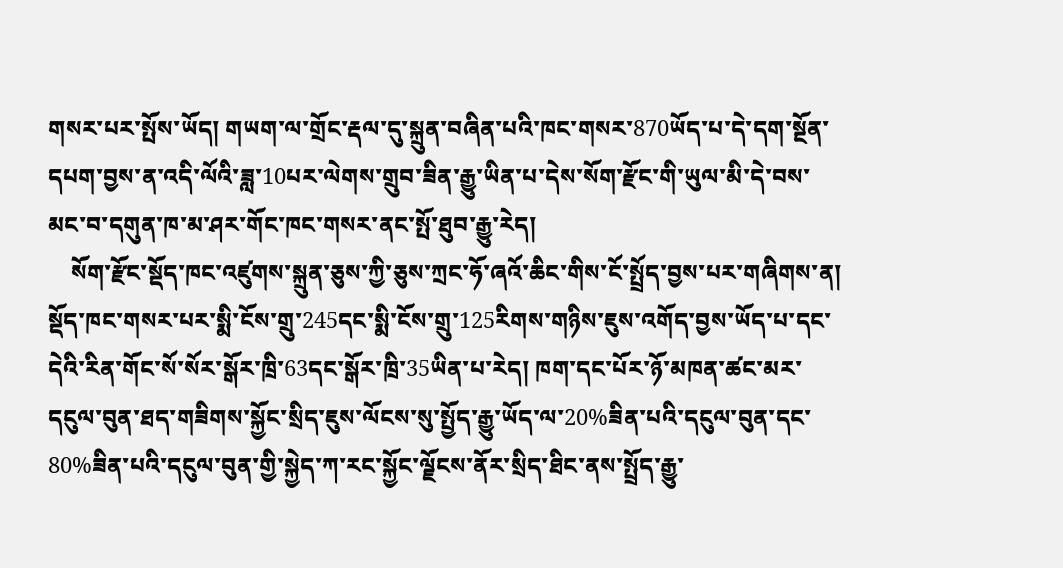གསར་པར་སྤོས་ཡོད། གཡག་ལ་གྲོང་རྡལ་དུ་སྐྲུན་བཞིན་པའི་ཁང་གསར་870ཡོད་པ་དེ་དག་སྔོན་དཔག་བྱས་ན་འདི་ལོའི་ཟླ་10པར་ལེགས་གྲུབ་ཟིན་རྒྱུ་ཡིན་པ་དེས་སོག་རྫོང་གི་ཡུལ་མི་དེ་བས་མང་བ་དགུན་ཁ་མ་ཤར་གོང་ཁང་གསར་ནང་སྤོ་ཐུབ་རྒྱུ་རེད།
    སོག་རྫོང་སྡོད་ཁང་འཛུགས་སྐྲུན་ཅུས་ཀྱི་ཅུས་ཀྲང་ཧོ་ཞའོ་ཆིང་གིས་ངོ་སྤྲོད་བྱས་པར་གཞིགས་ན། སྡོད་ཁང་གསར་པར་སྨི་ངོས་གྲུ་245དང་སྨི་ངོས་གྲུ་125རིགས་གཉིས་ཇུས་འགོད་བྱས་ཡོད་པ་དང་དེའི་རིན་གོང་སོ་སོར་སྒོར་ཁྲི་63དང་སྒོར་ཁྲི་35ཡིན་པ་རེད། ཁག་དང་པོར་ཉོ་མཁན་ཚང་མར་དངུལ་བུན་ཐད་གཟིགས་སྐྱོང་སྲིད་ཇུས་ལོངས་སུ་སྤྱོད་རྒྱུ་ཡོད་ལ་20%ཟིན་པའི་དངུལ་བུན་དང་80%ཟིན་པའི་དངུལ་བུན་གྱི་སྐྱེད་ཀ་རང་སྐྱོང་ལྗོངས་ནོར་སྲིད་ཐིང་ནས་སྤྲོད་རྒྱུ་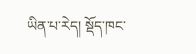ཡིན་པ་རེད། སྡོད་ཁང་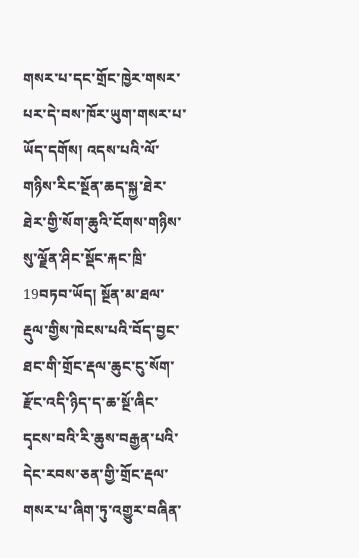གསར་པ་དང་གྲོང་ཁྱེར་གསར་པར་དེ་བས་ཁོར་ཡུག་གསར་པ་ཡོད་དགོས། འདས་པའི་ལོ་གཉིས་རིང་སྔོན་ཆད་སྐྱ་ཐེར་ཐེར་གྱི་སོག་ཆུའི་ངོགས་གཉིས་སུ་ལྗོན་ཤིང་སྡོང་རྐང་ཁྲི་19བཏབ་ཡོད། སྔོན་མ་ཐལ་རྡུལ་གྱིས་ཁེངས་པའི་བོད་བྱང་ཐང་གི་གྲོང་རྡལ་ཆུང་ངུ་སོག་རྫོང་འདི་ཉིད་ད་ཆ་སྔོ་ཞིང་དྭངས་བའི་རི་ཆུས་བརྒྱན་པའི་དེང་རབས་ཅན་གྱི་གྲོང་རྡལ་གསར་པ་ཞིག་ཏུ་འགྱུར་བཞིན་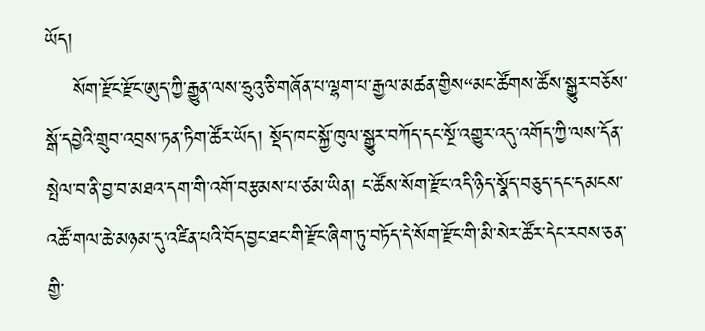ཡོད།
    སོག་རྫོང་རྫོང་ཨུད་ཀྱི་རྒྱུན་ལས་ཧྲུའུ་ཅི་གཞོན་པ་ལྷག་པ་རྒྱལ་མཚན་གྱིས“མང་ཚོགས་ཚོས་སྒྱུར་བཅོས་སྒོ་དབྱེའི་གྲུབ་འབྲས་ཏན་ཏིག་ཚོར་ཡོད། སྡོད་ཁང་སྐྱོ་ཁུལ་སྒྱུར་བཀོད་དང་སྔོ་འགྱུར་འདུ་འགོད་ཀྱི་ལས་དོན་སྤེལ་བ་ནི་བྱ་བ་མཐའ་དག་གི་འགོ་བརྩམས་པ་ཙམ་ཡིན། ང་ཚོས་སོག་རྫོང་འདི་ཉིད་སྣོད་བཅུད་དང་དམངས་འཚོ་གལ་ཆེ་མཉམ་དུ་འཛིན་པའི་བོད་བྱང་ཐང་གི་རྫོང་ཞིག་ཏུ་བཏོད་དེ་སོག་རྫོང་གི་མི་སེར་ཚོར་དེང་རབས་ཅན་གྱི་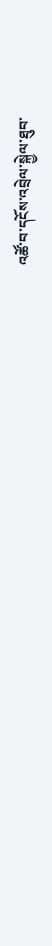འཚོ་བ་དངོས་འབྲེལ་སྐྱེལ་ཐུབ་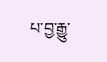པ་བྱ་རྒྱུ་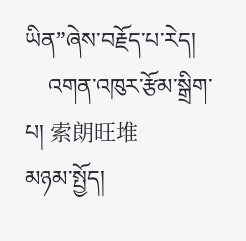ཡིན”ཞེས་བརྗོད་པ་རེད།
    འགན་འཁུར་རྩོམ་སྒྲིག་པ། 索朗旺堆
མཉམ་སྤྱོད།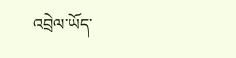འབྲེལ་ཡོད་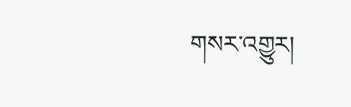གསར་འགྱུར།